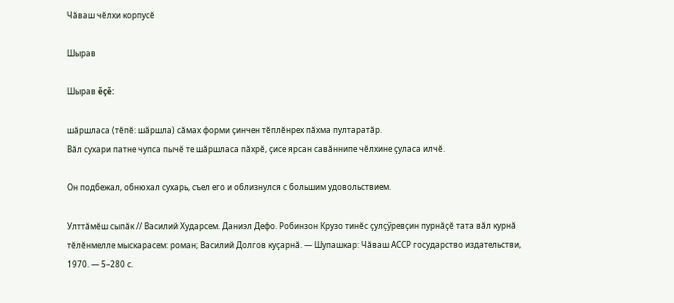Чӑваш чӗлхи корпусӗ

Шырав

Шырав ĕçĕ:

шӑршласа (тĕпĕ: шӑршла) сăмах форми çинчен тĕплĕнрех пăхма пултаратăр.
Вӑл сухари патне чупса пычӗ те шӑршласа пӑхрӗ, ҫисе ярсан савӑннипе чӗлхине ҫуласа илчӗ.

Он подбежал, обнюхал сухарь, съел его и облизнулся с большим удовольствием.

Улттӑмӗш сыпӑк // Василий Хударсем. Даниэл Дефо. Робинзон Крузо тинӗс ҫулҫӳревҫин пурнӑҫӗ тата вӑл курнӑ тӗлӗнмелле мыскарасем: роман; Василий Долгов куҫарнӑ. — Шупашкар: Чӑваш АССР государство издательстви, 1970. — 5–280 с.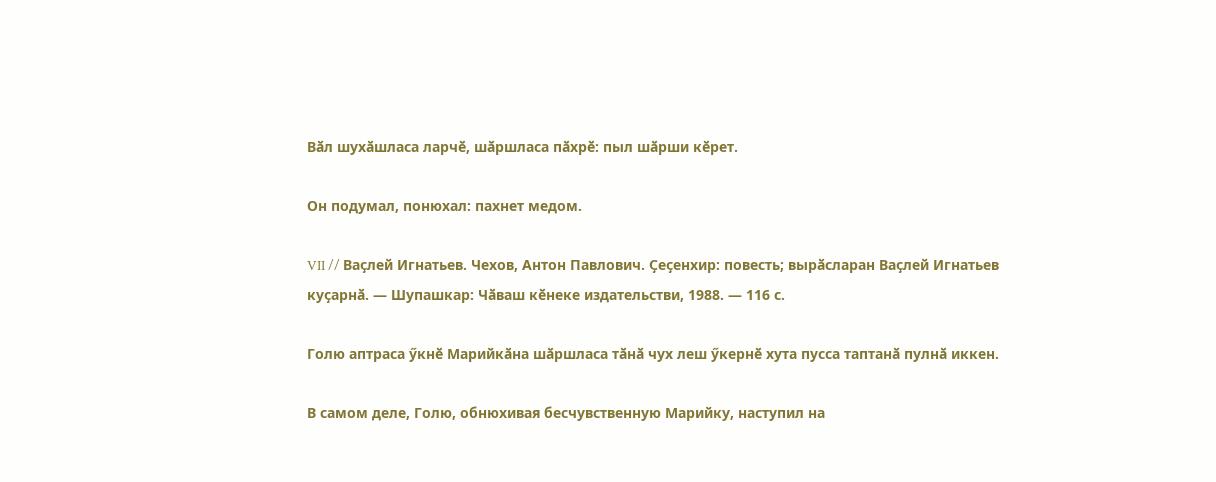Вӑл шухӑшласа ларчӗ, шӑршласа пӑхрӗ: пыл шӑрши кӗрет.

Он подумал, понюхал: пахнет медом.

VII // Ваҫлей Игнатьев. Чехов, Антон Павлович. Ҫеҫенхир: повесть; вырӑсларан Ваҫлей Игнатьев куҫарнӑ. — Шупашкар: Чӑваш кӗнеке издательстви, 1988. — 116 с.

Голю аптраса ӳкнӗ Марийкӑна шӑршласа тӑнӑ чух леш ӳкернӗ хута пусса таптанӑ пулнӑ иккен.

В самом деле, Голю, обнюхивая бесчувственную Марийку, наступил на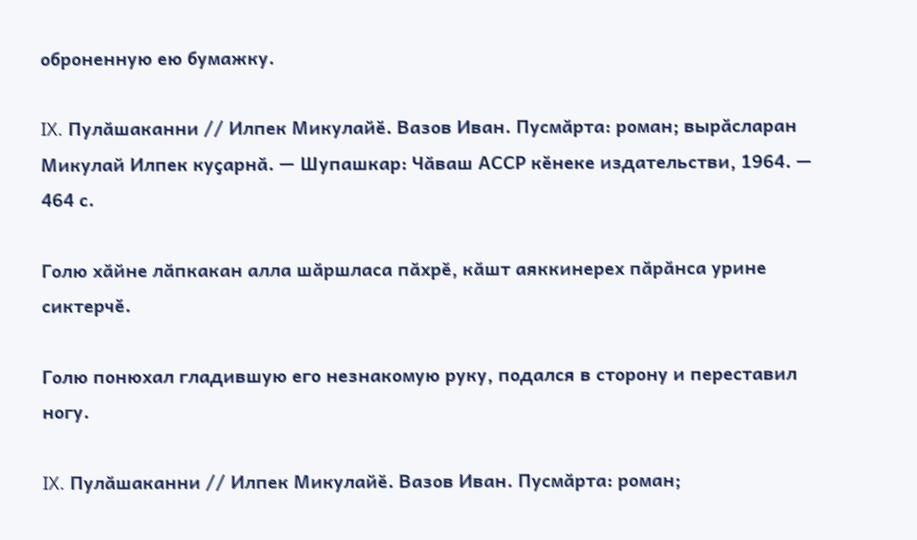оброненную ею бумажку.

IX. Пулӑшаканни // Илпек Микулайӗ. Вазов Иван. Пусмӑрта: роман; вырӑсларан Микулай Илпек куҫарнӑ. — Шупашкар: Чӑваш АССР кӗнеке издательстви, 1964. — 464 с.

Голю хӑйне лӑпкакан алла шӑршласа пӑхрӗ, кӑшт аяккинерех пӑрӑнса урине сиктерчӗ.

Голю понюхал гладившую его незнакомую руку, подался в сторону и переставил ногу.

IX. Пулӑшаканни // Илпек Микулайӗ. Вазов Иван. Пусмӑрта: роман;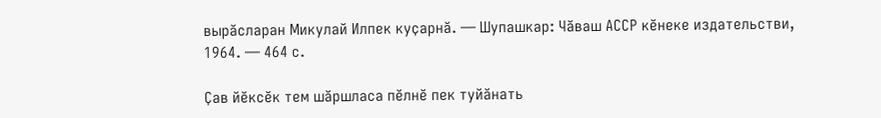вырӑсларан Микулай Илпек куҫарнӑ. — Шупашкар: Чӑваш АССР кӗнеке издательстви, 1964. — 464 с.

Ҫав йӗксӗк тем шӑршласа пӗлнӗ пек туйӑнать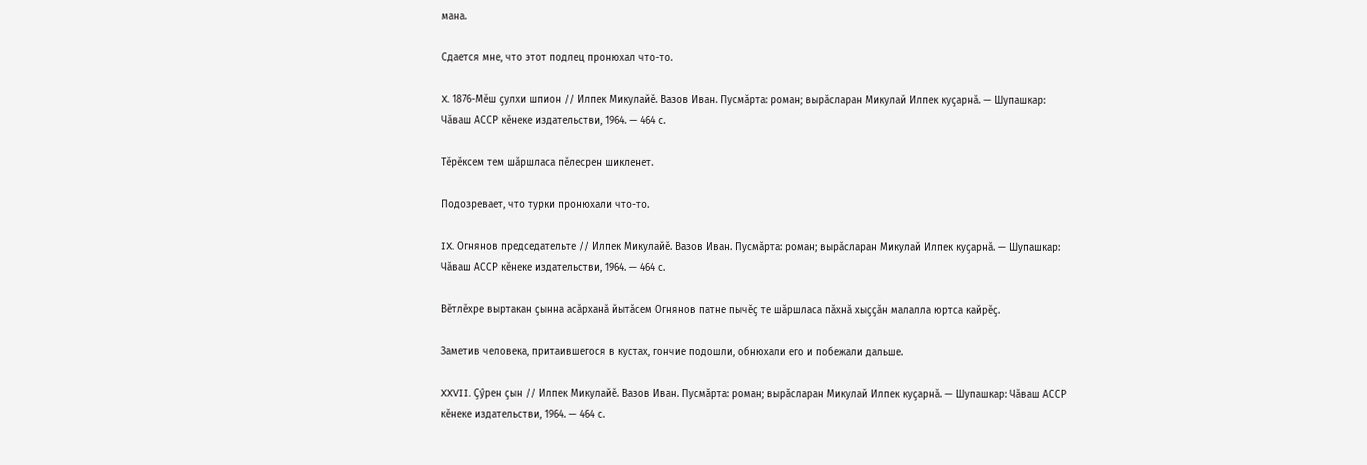мана.

Сдается мне, что этот подлец пронюхал что-то.

X. 1876-Мӗш ҫулхи шпион // Илпек Микулайӗ. Вазов Иван. Пусмӑрта: роман; вырӑсларан Микулай Илпек куҫарнӑ. — Шупашкар: Чӑваш АССР кӗнеке издательстви, 1964. — 464 с.

Тӗрӗксем тем шӑршласа пӗлесрен шикленет.

Подозревает, что турки пронюхали что-то.

IX. Огнянов председательте // Илпек Микулайӗ. Вазов Иван. Пусмӑрта: роман; вырӑсларан Микулай Илпек куҫарнӑ. — Шупашкар: Чӑваш АССР кӗнеке издательстви, 1964. — 464 с.

Вӗтлӗхре выртакан ҫынна асӑрханӑ йытӑсем Огнянов патне пычӗҫ те шӑршласа пӑхнӑ хыҫҫӑн малалла юртса кайрӗҫ.

Заметив человека, притаившегося в кустах, гончие подошли, обнюхали его и побежали дальше.

XXVII. Ҫӳрен ҫын // Илпек Микулайӗ. Вазов Иван. Пусмӑрта: роман; вырӑсларан Микулай Илпек куҫарнӑ. — Шупашкар: Чӑваш АССР кӗнеке издательстви, 1964. — 464 с.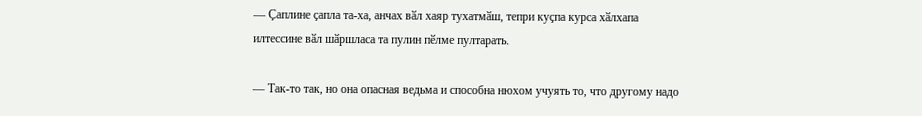— Ҫаплине ҫапла та-ха, анчах вӑл хаяр тухатмӑш, тепри куҫпа курса хӑлхапа илтессине вӑл шӑршласа та пулин пӗлме пултарать.

— Так-то так, но она опасная ведьма и способна нюхом учуять то, что другому надо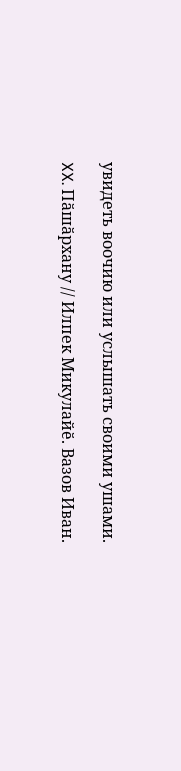увидеть воочию или услышать своими ушами.

XX. Пӑшӑрхану // Илпек Микулайӗ. Вазов Иван.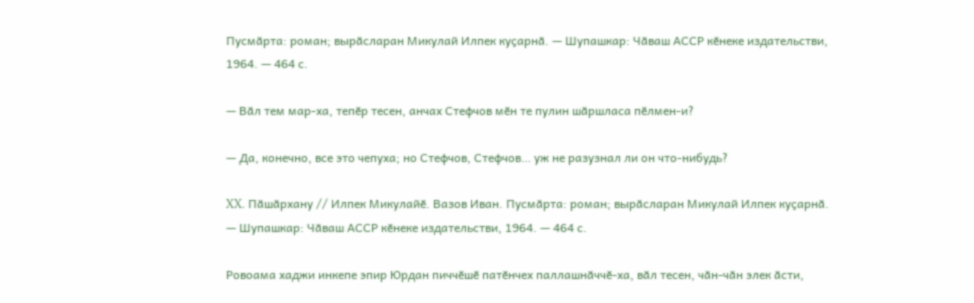Пусмӑрта: роман; вырӑсларан Микулай Илпек куҫарнӑ. — Шупашкар: Чӑваш АССР кӗнеке издательстви, 1964. — 464 с.

— Вӑл тем мар-ха, тепӗр тесен, анчах Стефчов мӗн те пулин шӑршласа пӗлмен-и?

— Да, конечно, все это чепуха; но Стефчов, Стефчов… уж не разузнал ли он что-нибудь?

XX. Пӑшӑрхану // Илпек Микулайӗ. Вазов Иван. Пусмӑрта: роман; вырӑсларан Микулай Илпек куҫарнӑ. — Шупашкар: Чӑваш АССР кӗнеке издательстви, 1964. — 464 с.

Ровоама хаджи инкепе эпир Юрдан пиччӗшӗ патӗнчех паллашнӑччӗ-ха, вӑл тесен, чӑн-чӑн элек ӑсти,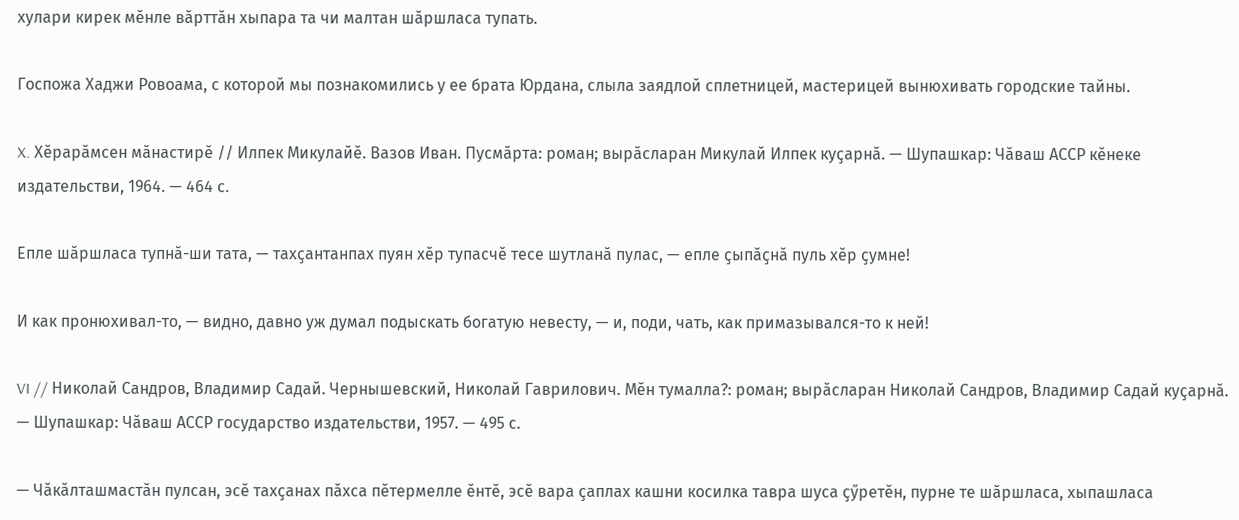хулари кирек мӗнле вӑрттӑн хыпара та чи малтан шӑршласа тупать.

Госпожа Хаджи Ровоама, с которой мы познакомились у ее брата Юрдана, слыла заядлой сплетницей, мастерицей вынюхивать городские тайны.

X. Хӗрарӑмсен мӑнастирӗ // Илпек Микулайӗ. Вазов Иван. Пусмӑрта: роман; вырӑсларан Микулай Илпек куҫарнӑ. — Шупашкар: Чӑваш АССР кӗнеке издательстви, 1964. — 464 с.

Епле шӑршласа тупнӑ-ши тата, — тахҫантанпах пуян хӗр тупасчӗ тесе шутланӑ пулас, — епле ҫыпӑҫнӑ пуль хӗр ҫумне!

И как пронюхивал-то, — видно, давно уж думал подыскать богатую невесту, — и, поди, чать, как примазывался-то к ней!

VI // Николай Сандров, Владимир Садай. Чернышевский, Николай Гаврилович. Мӗн тумалла?: роман; вырӑсларан Николай Сандров, Владимир Садай куҫарнӑ. — Шупашкар: Чӑваш АССР государство издательстви, 1957. — 495 с.

— Чӑкӑлташмастӑн пулсан, эсӗ тахҫанах пӑхса пӗтермелле ӗнтӗ, эсӗ вара ҫаплах кашни косилка тавра шуса ҫӳретӗн, пурне те шӑршласа, хыпашласа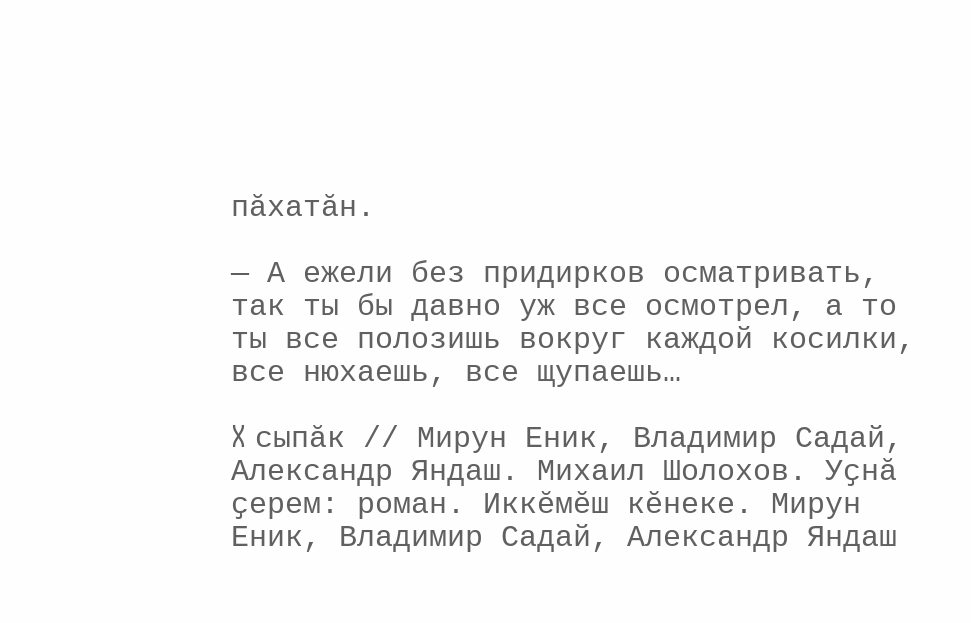пӑхатӑн.

— А ежели без придирков осматривать, так ты бы давно уж все осмотрел, а то ты все полозишь вокруг каждой косилки, все нюхаешь, все щупаешь…

X сыпӑк // Мирун Еник, Владимир Садай, Александр Яндаш. Михаил Шолохов. Уҫнӑ ҫерем: роман. Иккӗмӗш кӗнеке. Мирун Еник, Владимир Садай, Александр Яндаш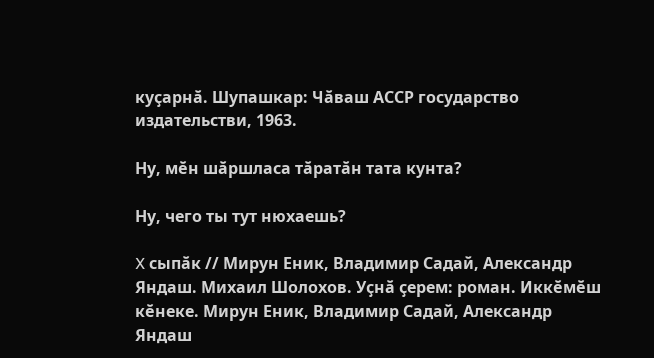куҫарнӑ. Шупашкар: Чӑваш АССР государство издательстви, 1963.

Ну, мӗн шӑршласа тӑратӑн тата кунта?

Ну, чего ты тут нюхаешь?

X сыпӑк // Мирун Еник, Владимир Садай, Александр Яндаш. Михаил Шолохов. Уҫнӑ ҫерем: роман. Иккӗмӗш кӗнеке. Мирун Еник, Владимир Садай, Александр Яндаш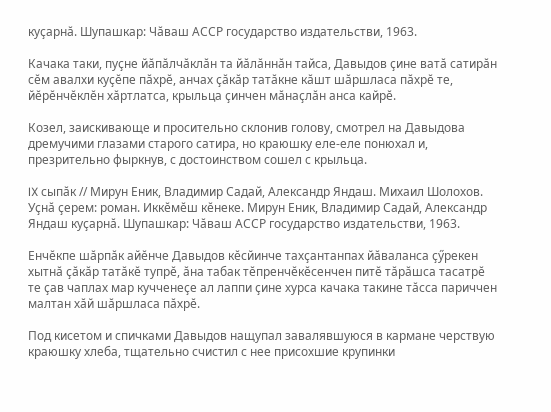куҫарнӑ. Шупашкар: Чӑваш АССР государство издательстви, 1963.

Качака таки, пуҫне йӑпӑлчӑклӑн та йӑлӑннӑн тайса, Давыдов ҫине ватӑ сатирӑн сӗм авалхи куҫӗпе пӑхрӗ, анчах ҫӑкӑр татӑкне кӑшт шӑршласа пӑхрӗ те, йӗрӗнчӗклӗн хӑртлатса, крыльца ҫинчен мӑнаҫлӑн анса кайрӗ.

Козел, заискивающе и просительно склонив голову, смотрел на Давыдова дремучими глазами старого сатира, но краюшку еле-еле понюхал и, презрительно фыркнув, с достоинством сошел с крыльца.

IX сыпӑк // Мирун Еник, Владимир Садай, Александр Яндаш. Михаил Шолохов. Уҫнӑ ҫерем: роман. Иккӗмӗш кӗнеке. Мирун Еник, Владимир Садай, Александр Яндаш куҫарнӑ. Шупашкар: Чӑваш АССР государство издательстви, 1963.

Енчӗкпе шӑрпӑк айӗнче Давыдов кӗсйинче тахҫантанпах йӑваланса ҫӳрекен хытнӑ ҫӑкӑр татӑкӗ тупрӗ, ӑна табак тӗпренчӗкӗсенчен питӗ тӑрӑшса тасатрӗ те ҫав чаплах мар кучченеҫе ал лаппи ҫине хурса качака такине тӑсса париччен малтан хӑй шӑршласа пӑхрӗ.

Под кисетом и спичками Давыдов нащупал завалявшуюся в кармане черствую краюшку хлеба, тщательно счистил с нее присохшие крупинки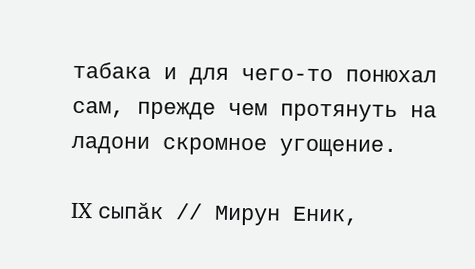табака и для чего-то понюхал сам, прежде чем протянуть на ладони скромное угощение.

IX сыпӑк // Мирун Еник,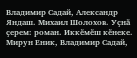Владимир Садай, Александр Яндаш. Михаил Шолохов. Уҫнӑ ҫерем: роман. Иккӗмӗш кӗнеке. Мирун Еник, Владимир Садай,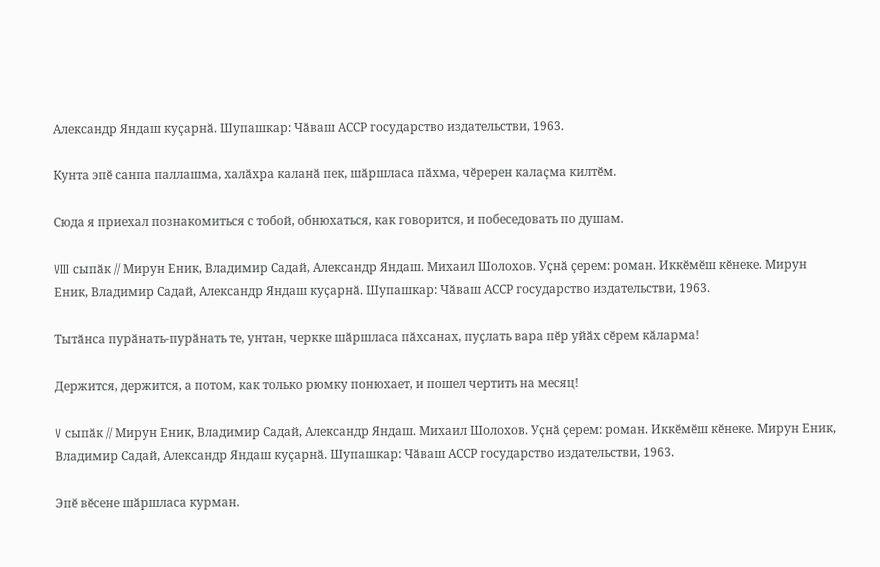Александр Яндаш куҫарнӑ. Шупашкар: Чӑваш АССР государство издательстви, 1963.

Кунта эпӗ санпа паллашма, халӑхра каланӑ пек, шӑршласа пӑхма, чӗререн калаҫма килтӗм.

Сюда я приехал познакомиться с тобой, обнюхаться, как говорится, и побеседовать по душам.

VIII сыпӑк // Мирун Еник, Владимир Садай, Александр Яндаш. Михаил Шолохов. Уҫнӑ ҫерем: роман. Иккӗмӗш кӗнеке. Мирун Еник, Владимир Садай, Александр Яндаш куҫарнӑ. Шупашкар: Чӑваш АССР государство издательстви, 1963.

Тытӑнса пурӑнать-пурӑнать те, унтан, черкке шӑршласа пӑхсанах, пуҫлать вара пӗр уйӑх сӗрем кӑларма!

Держится, держится, а потом, как только рюмку понюхает, и пошел чертить на месяц!

V сыпӑк // Мирун Еник, Владимир Садай, Александр Яндаш. Михаил Шолохов. Уҫнӑ ҫерем: роман. Иккӗмӗш кӗнеке. Мирун Еник, Владимир Садай, Александр Яндаш куҫарнӑ. Шупашкар: Чӑваш АССР государство издательстви, 1963.

Эпӗ вӗсене шӑршласа курман.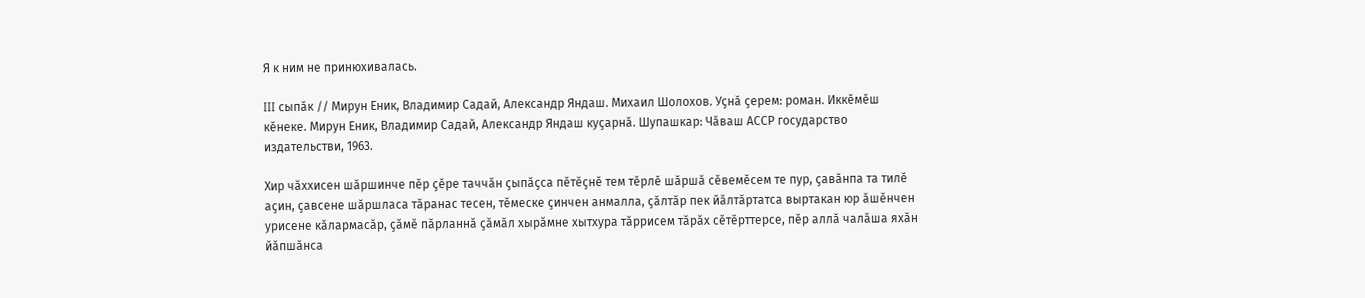Я к ним не принюхивалась.

III сыпӑк // Мирун Еник, Владимир Садай, Александр Яндаш. Михаил Шолохов. Уҫнӑ ҫерем: роман. Иккӗмӗш кӗнеке. Мирун Еник, Владимир Садай, Александр Яндаш куҫарнӑ. Шупашкар: Чӑваш АССР государство издательстви, 1963.

Хир чӑххисен шӑршинче пӗр ҫӗре таччӑн ҫыпӑҫса пӗтӗҫнӗ тем тӗрлӗ шӑршӑ сӗвемӗсем те пур, ҫавӑнпа та тилӗ аҫин, ҫавсене шӑршласа тӑранас тесен, тӗмеске ҫинчен анмалла, ҫӑлтӑр пек йӑлтӑртатса выртакан юр ӑшӗнчен урисене кӑлармасӑр, ҫӑмӗ пӑрланнӑ ҫӑмӑл хырӑмне хытхура тӑррисем тӑрӑх сӗтӗрттерсе, пӗр аллӑ чалӑша яхӑн йӑпшӑнса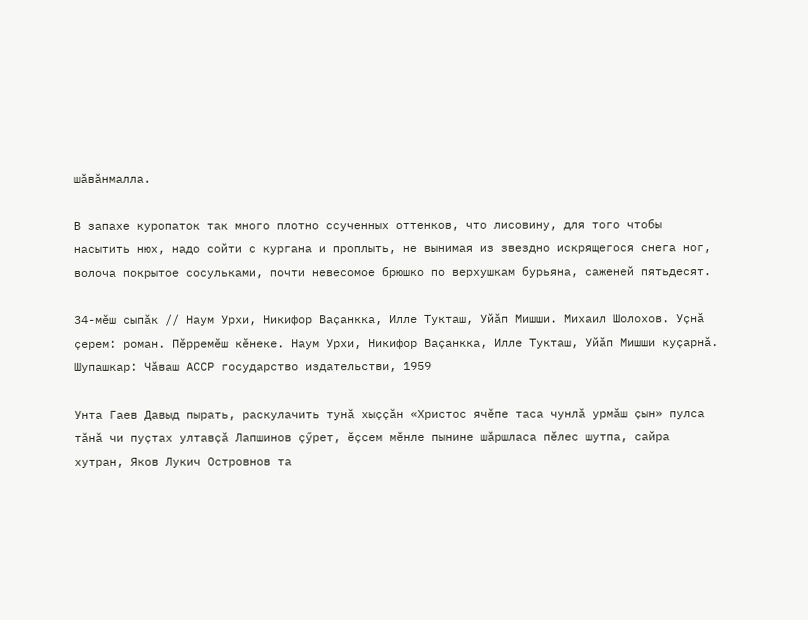шӑвӑнмалла.

В запахе куропаток так много плотно ссученных оттенков, что лисовину, для того чтобы насытить нюх, надо сойти с кургана и проплыть, не вынимая из звездно искрящегося снега ног, волоча покрытое сосульками, почти невесомое брюшко по верхушкам бурьяна, саженей пятьдесят.

34-мӗш сыпӑк // Наум Урхи, Никифор Ваҫанкка, Илле Тукташ, Уйӑп Мишши. Михаил Шолохов. Уҫнӑ ҫерем: роман. Пӗрремӗш кӗнеке. Наум Урхи, Никифор Ваҫанкка, Илле Тукташ, Уйӑп Мишши куҫарнӑ. Шупашкар: Чӑваш АССР государство издательстви, 1959

Унта Гаев Давыд пырать, раскулачить тунӑ хыҫҫӑн «Христос ячӗпе таса чунлӑ урмӑш ҫын» пулса тӑнӑ чи пуҫтах ултавҫӑ Лапшинов ҫӳрет, ӗҫсем мӗнле пынине шӑршласа пӗлес шутпа, сайра хутран, Яков Лукич Островнов та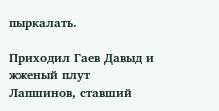пыркалать.

Приходил Гаев Давыд и жженый плут Лапшинов, ставший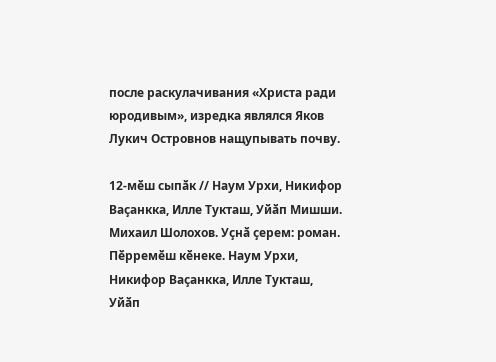после раскулачивания «Христа ради юродивым», изредка являлся Яков Лукич Островнов нащупывать почву.

12-мӗш сыпӑк // Наум Урхи, Никифор Ваҫанкка, Илле Тукташ, Уйӑп Мишши. Михаил Шолохов. Уҫнӑ ҫерем: роман. Пӗрремӗш кӗнеке. Наум Урхи, Никифор Ваҫанкка, Илле Тукташ, Уйӑп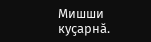Мишши куҫарнӑ.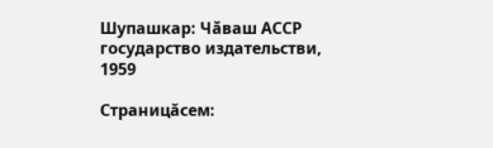Шупашкар: Чӑваш АССР государство издательстви, 1959

Страницăсем: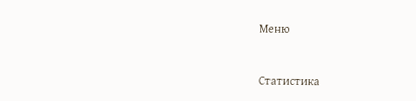Меню



Статистика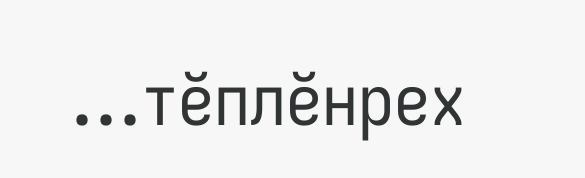...тĕплӗнрех